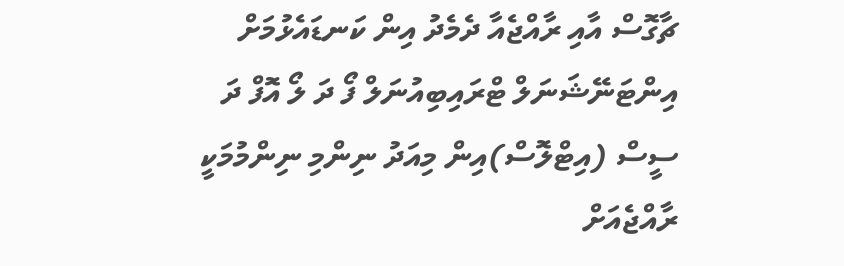ޗާގޮސް އާއި ރާއްޖެއާ ދެމެދު އިން ކަނޑައެޅުމަށް އިންޓަނޭޝަނަލް ޓްރައިބިއުނަލް ފޯ ދަ ލޯ އޮފް ދަ ސީސް (އިޓްލޮސް)އިން މިއަދު ނިންމި ނިންމުމަކީ ރާއްޖެއަށް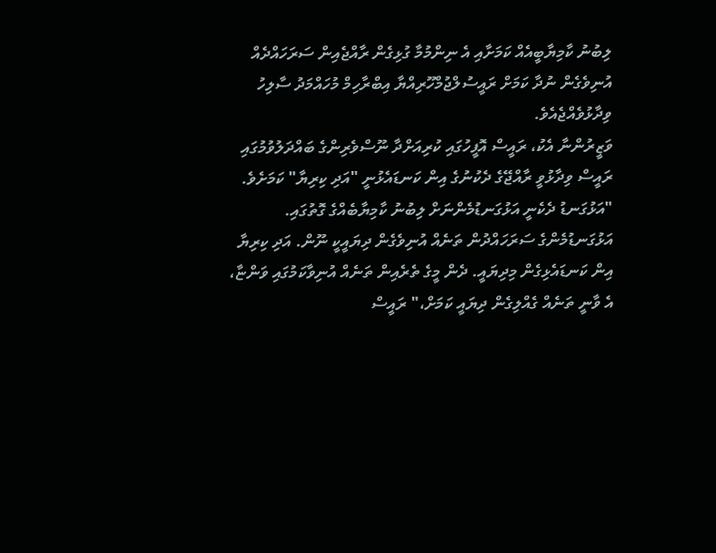ލިބުނު ކާމިޔާބީއެއް ކަމަށާއި އެ ނިންމުމާ ގުޅިގެން ރާއްޖެއިން ސަރަހައްދެއް އުނިވެގެން ނުދާ ކަމަށް ރައީސުލްޖުމްހޫރިއްޔާ އިބްރާހިމް މުހައްމަދު ސާލިހު ވިދާޅުވެއްޖެއެވެ.
ވަޒީރުންނާ އެކު، ރައީސް އޮފީހުގައި ކުރިއަށްދާ ނޫސްވެރިންގެ ބައްދަލުވުމުގައި ރައީސް ވިދާޅުވީ ރާއްޖޭގެ ދެކުނުގެ އިން ކަނޑައެޅުނީ "އަދި ކިރިޔާ" ކަމަށެވެ.
"އަޅުގަނޑު ދެކެނީ އަޅުގަނޑުމެންނަށް ލިބުނު ކާމިޔާބެއްގެ ގޮތުގައި. އަޅުގަނޑުމެންގެ ސަރަހައްދުން ތަނެއް އުނިވެގެން ދިޔައީކީ ނޫން. އަދި ކިރިޔާ އިން ކަނޑައެޅިގެން މިދިޔައީ. ދެން މީގެ ތެރެއިން ތަނެއް އުނިވާކަމުގައި ވަންޏާ، އެ ވާނީ ތަނެއް ގެއްލިގެން ދިޔައީ ކަމަށް،" ރައީސް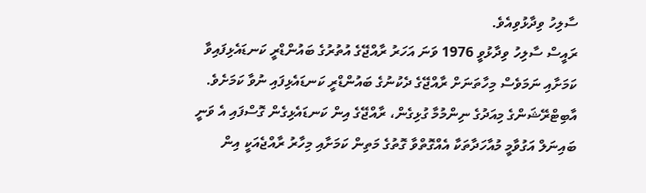ސާލިހު ވިދާޅުވިއެވެ.
ރައީސް ސާލިހު ވިދާޅުވީ 1976 ވަނަ އަހަރު ރާއްޖޭގެ އުތުރުގެ ބައުންޑްރީ ކަނޑައެޅިފައިވާ ކަމަށާއި ނަމަވެސް މިހާތަނަށް ރާއްޖޭގެ ދެކުނުގެ ބައުންޑްރީ ކަނޑައެޅިފައި ނުވާ ކަމަށެވެ. އާބިޓްރޭޝަންގެ މިއަދުގެ ނިންމުމާ ގުޅިގެން، ރާއްޖޭގެ އިން ކަނޑައެޅިގެން ގޮސްފައި އެ ވަނީ ބައިނަލް އަގުވާމީ މުއާހަދާތަކާ އެއްގޮތްވާ ގޮތުގެ މަތިން ކަމަށާއި މިހާރު ރާއްޖެއަކީ އިން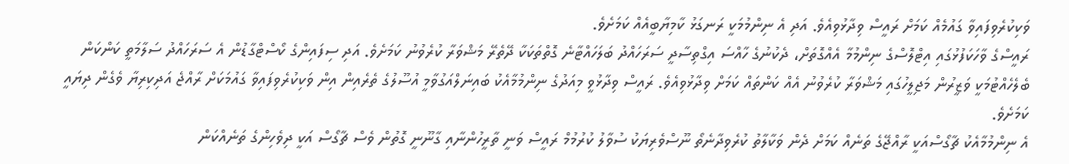ވަކިކުރެވިފައިވާ ގައުމެއް ކަމަށް ރައީސް ވިދާޅުވިއެވެ. އަދި އެ ނިންމުމަކީ ރަނގަޅު ކާމިޔާބީއެއް ކަމަށެވެ.
ރައީސްގެ ވާހަކަފުޅުގައި އިޓްލޮސްގެ ނިންމުމާ އެއްގޮތަށް، ދެކުނުގެ ހާއްސަ އިގްތިސާދީ ސަރަހައްދު ބަލަހައްޓާނެ ގޮތްތަކަކާ ދޭތެރޭ މަޝްވަރާ ކުރެވުނު ކަމަށެވެ. އަދި ސިފައިންގެ ކޯސްޓްގާޑުން އެ ސަރަހައްދު ސަލާމަތީ ކަންކަން ބެލެހެއްޓުމަކީ ވަޒީރުން މަޖިލީހުގައި މަޝްވަރާ ކުރެވުނު އެއް ކަންތައް ކަމަށް ވިދާޅުވިއެވެ. ރައީސް ވިދާޅުވީ މިއަދުގެ ނިންމުމާއެކު ބައިނަލްއަގުވާމީ އުސޫލުގެ ތެރެއިން އިން ވަކިކުރެވިފައިވާ ގައުމަކަށް ރާއްޖެ އަދިކިރިޔާ ވެގެން ދިޔައީ ކަމަށެވެ.
އެ ނިންމުމާއެކު ޗާގޯސްއަކީ ރާއްޖޭގެ ތަނެއް ކަމަށް ދެން ވަކާލާތު ކުރެވިދާނެތޯ ނޫސްވެރިޔަކު ސުވާލު ކުރުމުމް ރައީސް ވަނީ ތާރީހުންނާއި ގާނޫނީ ގޮތުން ވެސް ޗާގޯސް އަކީ ދިވެހިންގެ ތަނެއްކަން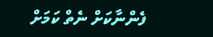ފެންނާކަށް ނެތް ކަމަށް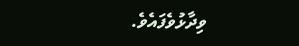ވިދާޅުވެފައެވެ.